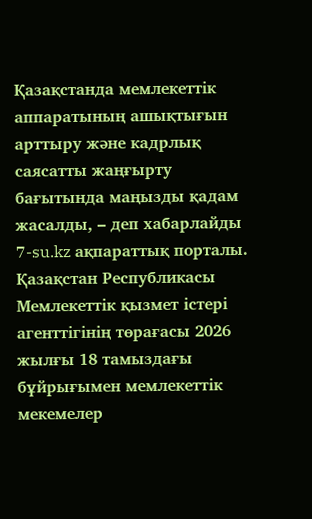Қазақстанда мемлекеттік аппаратының ашықтығын арттыру және кадрлық саясатты жаңғырту бағытында маңызды қадам жасалды, – деп хабарлайды 7-su.kz ақпараттық порталы.
Қазақстан Республикасы Мемлекеттік қызмет істері агенттігінің төрағасы 2026 жылғы 18 тамыздағы бұйрығымен мемлекеттік мекемелер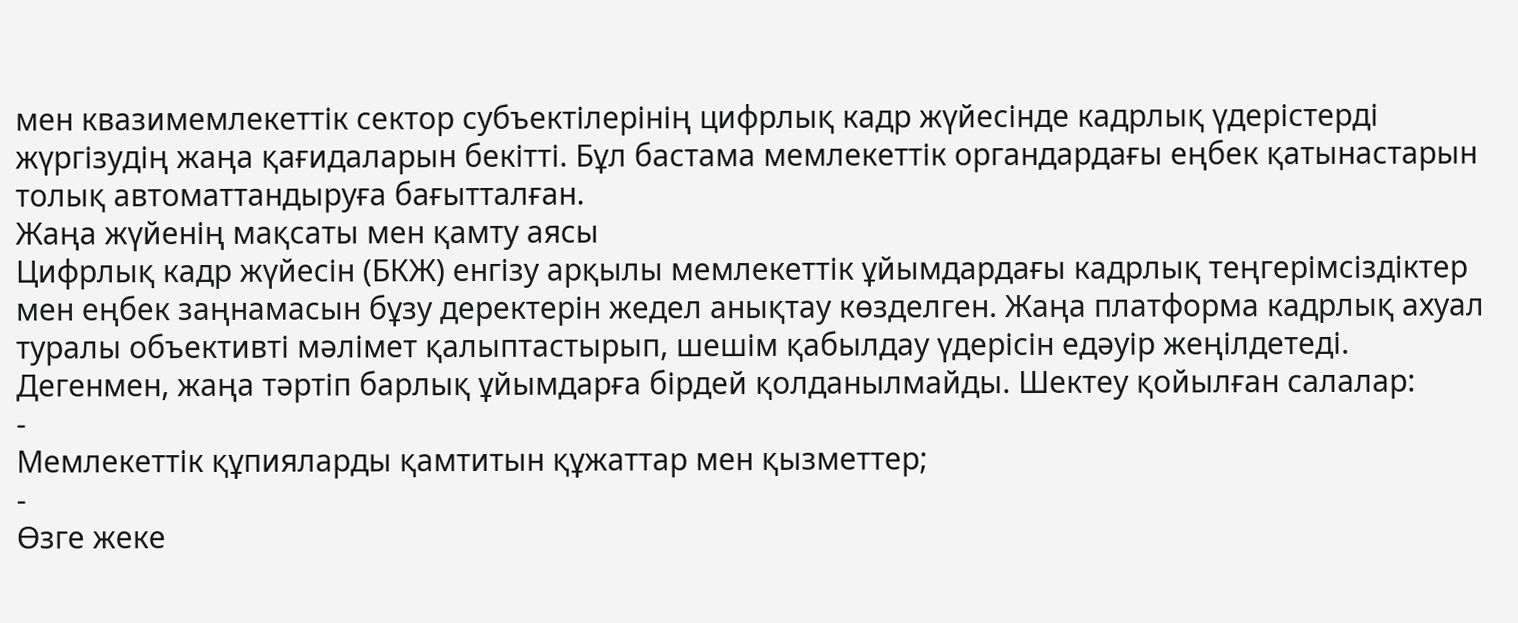мен квазимемлекеттік сектор субъектілерінің цифрлық кадр жүйесінде кадрлық үдерістерді жүргізудің жаңа қағидаларын бекітті. Бұл бастама мемлекеттік органдардағы еңбек қатынастарын толық автоматтандыруға бағытталған.
Жаңа жүйенің мақсаты мен қамту аясы
Цифрлық кадр жүйесін (БКЖ) енгізу арқылы мемлекеттік ұйымдардағы кадрлық теңгерімсіздіктер мен еңбек заңнамасын бұзу деректерін жедел анықтау көзделген. Жаңа платформа кадрлық ахуал туралы объективті мәлімет қалыптастырып, шешім қабылдау үдерісін едәуір жеңілдетеді.
Дегенмен, жаңа тәртіп барлық ұйымдарға бірдей қолданылмайды. Шектеу қойылған салалар:
-
Мемлекеттік құпияларды қамтитын құжаттар мен қызметтер;
-
Өзге жеке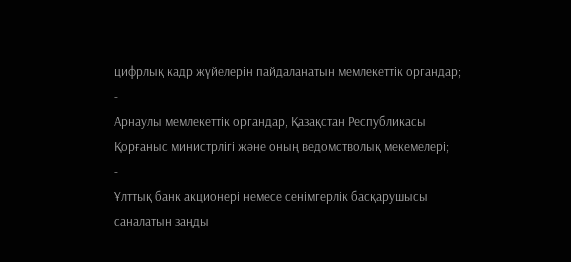цифрлық кадр жүйелерін пайдаланатын мемлекеттік органдар;
-
Арнаулы мемлекеттік органдар, Қазақстан Республикасы Қорғаныс министрлігі және оның ведомстволық мекемелері;
-
Ұлттық банк акционері немесе сенімгерлік басқарушысы саналатын заңды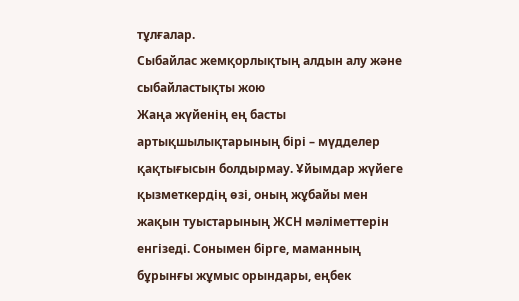тұлғалар.
Сыбайлас жемқорлықтың алдын алу және сыбайластықты жою
Жаңа жүйенің ең басты артықшылықтарының бірі – мүдделер қақтығысын болдырмау. Ұйымдар жүйеге қызметкердің өзі, оның жұбайы мен жақын туыстарының ЖСН мәліметтерін енгізеді. Сонымен бірге, маманның бұрынғы жұмыс орындары, еңбек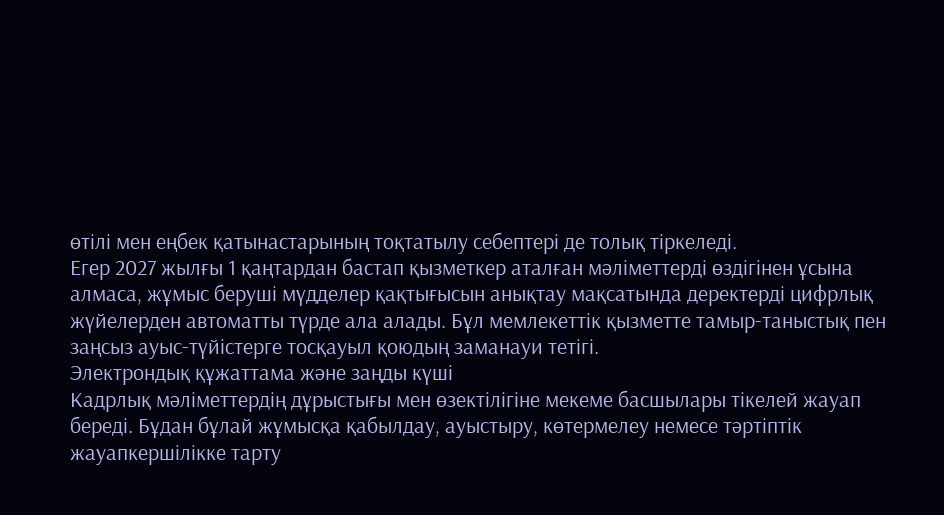өтілі мен еңбек қатынастарының тоқтатылу себептері де толық тіркеледі.
Егер 2027 жылғы 1 қаңтардан бастап қызметкер аталған мәліметтерді өздігінен ұсына алмаса, жұмыс беруші мүдделер қақтығысын анықтау мақсатында деректерді цифрлық жүйелерден автоматты түрде ала алады. Бұл мемлекеттік қызметте тамыр-таныстық пен заңсыз ауыс-түйістерге тосқауыл қоюдың заманауи тетігі.
Электрондық құжаттама және заңды күші
Кадрлық мәліметтердің дұрыстығы мен өзектілігіне мекеме басшылары тікелей жауап береді. Бұдан бұлай жұмысқа қабылдау, ауыстыру, көтермелеу немесе тәртіптік жауапкершілікке тарту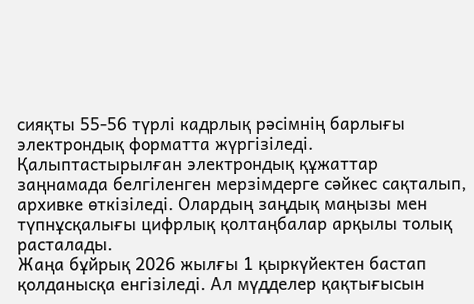сияқты 55-56 түрлі кадрлық рәсімнің барлығы электрондық форматта жүргізіледі.
Қалыптастырылған электрондық құжаттар заңнамада белгіленген мерзімдерге сәйкес сақталып, архивке өткізіледі. Олардың заңдық маңызы мен түпнұсқалығы цифрлық қолтаңбалар арқылы толық расталады.
Жаңа бұйрық 2026 жылғы 1 қыркүйектен бастап қолданысқа енгізіледі. Ал мүдделер қақтығысын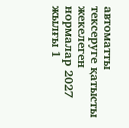автоматты тексеруге қатысты жекелеген нормалар 2027 жылғы 1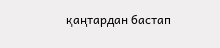қаңтардан бастап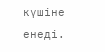күшіне енеді.